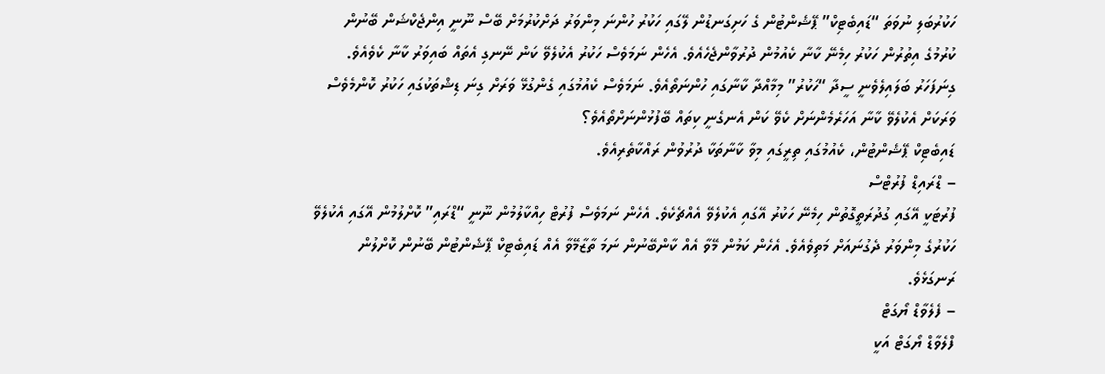ހަކުރުބަލި ނުވަތަ “ޑައިބެޓިކް” ޕޭޝެންޓުން ގެ ހަށިގަނޑުން ލޭގައި ހަކުރު ހުންނަ މިންވަރު ދަށްކުރުމަށް ބޭސް ނޫނީ އިންޖެކްޝަން ބޭނުން ކުރުމުގެ އިތުރުން ހަކުރު ހިމެނޭ ކާނާ ކެއުމުން ދުރުވާންޖެހެއެވެ. އެހެން ނަމަވެސް ހަކުރު އެކުލެވޭ ކަން ނޭނގި އެތައް ބައިވަރު ކާނާ ކެވެއެވެ. ގިނަފަހަރު ބަލައިލެވެނީ ސީދާ “ހަކުރު” މިމާއްދާ ކާނާގައި ހުންނަތޯއެވެ. ނަމަވެސް ކެއުމުގައި ގެންގުޅޭ ވަރަށް ގިނަ ޑިޝްތަކުގައި ހަކުރު ކޮންމެވެސް ވަރަކަށް އެކުލެވޭ ކާނާ އަހަރެމެންނަށް ކެވޭ ކަން އެނގެނީ ކިތައް ބޭފުޅުންނަށްތޯއެވެ؟
ޑައިބެޓިކް ޕޭޝެންޓުން، ކެއުމުގައި ތިރީގައި މިވާ ކާނާތަކާ ދުރުވުން ރައްކާތެރިއެވެ.
– ޑްރައިޑް ފުރުޓްސް
ފުރުޓަކީ އޭގައި ގުދުރަތީގޮތުން ހިމެނޭ ހަކުރު އޭގައި އެކުލެވޭ އެއްޗެކެވެ. އެހެން ނަމަވެސް ފުރުޓް ހިއްކާލުމުން ނޫނީ “ޑްރައި” ކޮށްލުމުން އޭގައި އެކުލެވޭ ހަކުރުގެ މިންވަރު ދެގުނައަށް މަތިވެއެވެ. އެހެން ކަމުން މޭވާ އެއް ކާންބޭނުން ނަމަ ތާޒާމޭވާ އެއް ޑައިބެޓިކް ޕޭޝެންޓުން ބޭނުން ކޮށްލުން ރަނގަޅެވެ.
– ފެލެވާޑް ޔޯގަޓް
ފްލެވާޑް ޔޯގަޓް އަކީ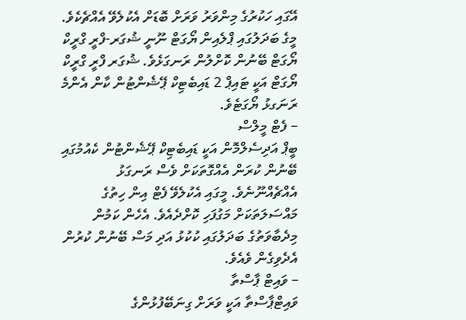އޭގައި ހަކުރުގެ މިންވަރު ވަރަށް ބޮޑަށް އެކުލެވޭ އެއްޗެކެވެ. މީގެ ބަދަލުގައި ޕްލެއިން ޔޯގަޓް ނޫނީ ޝުގަރ-ފްރީ ގްރީކް ޔޯގަޓް ބޭނުން ކޮށްލުން ރަނގަޅެވެ. ޝުގަރ ފްރީ ގްރީކް ޔޯގަޓް އަކީ ޓައިޕް 2 ޑައިބެޓިކް ޕޭޝެންޓުން ކާން އެންމެ ރަނަގޅު ޔޯގަޓެވެ.
– ފެޓް މީލްސް
ބީޕް އަދިސެލްމޮން އަކީ ޑައިބެޓިކް ޕޭޝެންޓުން ކެއުމުގައި ބޭނުން ކުރަން އެއްގޮތަކަށް ވެސް ރަނގަޅު އެއްޗެއްނޫނެވެ. މީގައި އެކުލެވޭ ފެޓް އިން ހިތުގެ މައްސަލަތަކަށް މަގުފަހި ކޮށްދެއެވެ. އެހެން ކަމުން މިދެބާވަތުގެ ބަދަލުގައި ކުކުޅު އަދި މަސް ބޭނުން ކުރުން އެދެވިގެން ވެއެވެ.
– ވައިޓް ޕާސްތާ
ވައިޓްޕާސްތާ އަކީ ވަރަށް ގިނަބޭފުޅުންގެ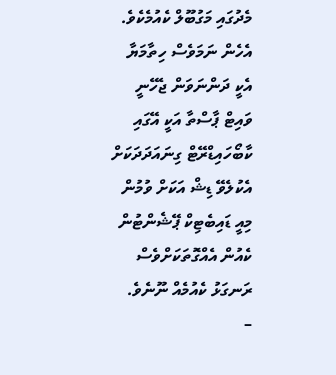މެދުގައި މަގުބޫލް ކެއުމެކެވެ. އެހެން ނަމަވެސް ހިތާމަޔާ އެކީ ދަންނަވަން ޖެހޭނީ ވައިޓް ޕާސްތާ އަކީ އޭގައި ކާބޯހައިޑްރޭޓް ގިނައަދަދަކަށް އެކުލެވޭ ޑިޝް އަކަށް ވުމުން މިއީ ޑައިބެޓިކް ޕޭޝެންޓުން ކެއުން އެއްގޮތަކަށްވެސް ރަނގަޅު ކެއުމެއް ނޫނެވެ.
–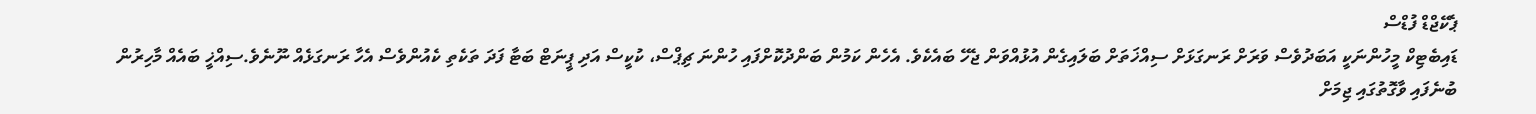ޕެކޭޖްޑް ފުޑްސް
ޑައިބެޓިކް މީހުންނަކީ އަބަދުވެސް ވަރަށް ރަނގަޅަށް ސިއްޚަތަށް ބަލައިގެން އުޅުއްވަން ޖެހޭ ބައެކެވެ. އެހެން ކަމުން ބަންދުކޮށްފައި ހުންނަ ޗިޕްސް، ކުކީސް އަދި ޕީނަޓް ބަޓާ ފަދަ ތަކެތި ކެއުންވެސް އެހާ ރަނގަޅެއް ނޫނެވެ.ސިއްޚީ ބައެއް މާހިރުން ބުނެފައި ވާގޮތުގައި ޖިމަށް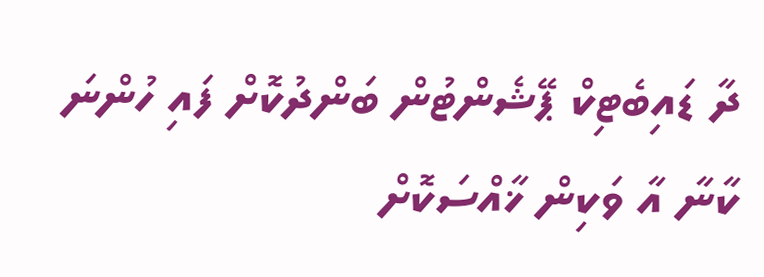ދާ ޑައިބެޓިކް ޕޭޝެންޓުން ބަންދުކޮށް ފައި ހުންނަ ކާނާ އާ ވަކިން ޚާއްސަކޮށް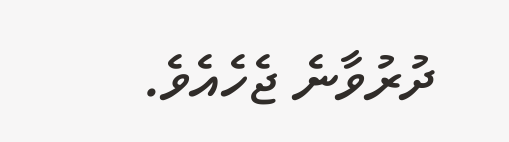ދުރުވާނެ ޖެހެއެވެ.